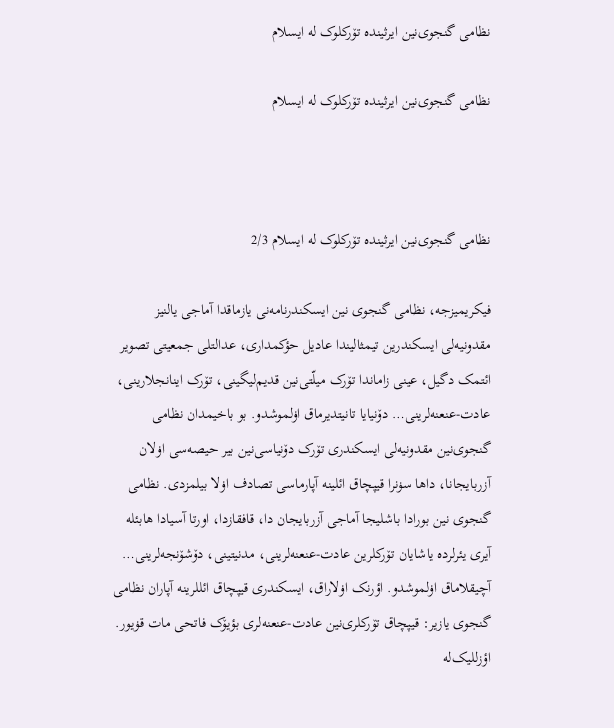نظامی گنجوی‌نین ایرثینده تۆرکلوک له ایسلام

نظامی گنجوی‌نین ایرثینده تۆرکلوک له ایسلام



نظامی گنجوی‌نین ایرثینده تۆرکلوک له ایسلام 2/3

فیکریمیزجه، نظامی گنجوی‌ نین ایسکندرنامه‌نی یازماقدا آماجی یالنیز مقدونیه‌لی ایسکندرین تیمثالیندا عادیل حؤکمداری، عدالتلی جمعیتی تصویر ائتمک دگیل، عینی زاماندا تۆرک میلّتی‌نین قدیم‌لیگینی، تۆرک اینانجلارینی، عادت-عنعنه‌لرینی… دۆنیایا تانیتدیرماق اۏلموشدو. بو باخیمدان نظامی گنجوی‌‌نین مقدونیه‌لی ایسکندری تۆرک دۆنیاسی‌نین بیر حیصه‌سی اۏلان آزربایجانا، داها سۏنرا قیپچاق ائلینه آپارماسی تصادف اۏلا بیلمزدی. نظامی گنجوی‌ نین بورادا باشلیجا آماجی آزربایجان دا، قافقازدا، اورتا آسیادا هابئله آیری یئرلرده یاشایان تۆرکلرین عادت-عنعنه‌لرینی، مدنیتینی، دۆشۆنجه‌لرینی… آچیقلاماق اۏلموشدو. اؤرنک اۏلاراق، ایسکندری قیپچاق ائللرینه آپاران نظامی گنجوی‌ یازیر: قیپچاق تۆرکلری‌نین عادت-عنعنه‌لری بؤیۆک فاتحی مات قۏیور. اؤزللیک‌له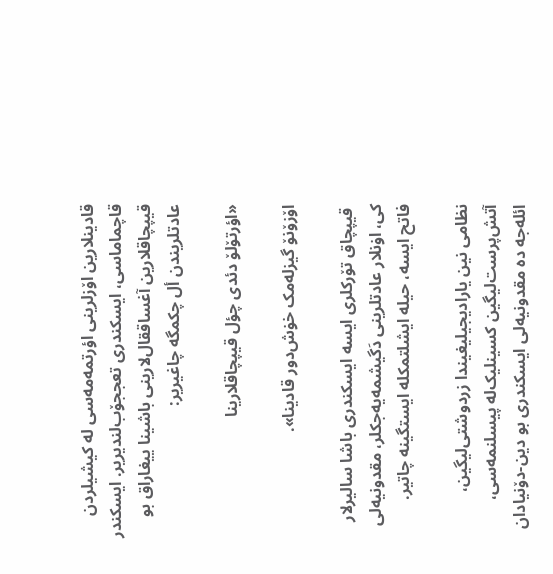قادینلارین اۆزلرینی اؤرتمه‌مه‌سی له کیشیلردن قاچماماسی، ایسکندری تعججۆب‌لندیریر. ایسکندر قیپچاقلارین آغساققال‌لارینی باشینا ییغاراق بو عادتلریندن أل چکمگه چاغیریر:

«اؤرتۆلۆ دئدی چؤل قیپچاقلارینا

اۆزۆنۆ گیزله‌مک خۏش‌دور قادینا».

 قیپچاق تۆرکلری ایسه ایسکندری باشا سالیرلار کی، اۏنلار عادتلرینی دَگیشمه‌یه‌جکلر، مقدونیه‌لی فاتح ایسه، حیله ایشلتمکله ایستگینه چاتیر.

نظامی‌ نین یارادیجیلیغیندا زردوشتی‌لیگین، آتش‌پرست‌لیگین کسینلیک‌له پیسلنمه‌سی، ائله‌جه ده مقدونیه‌لی ایسکندری بو دین-دۆنیادان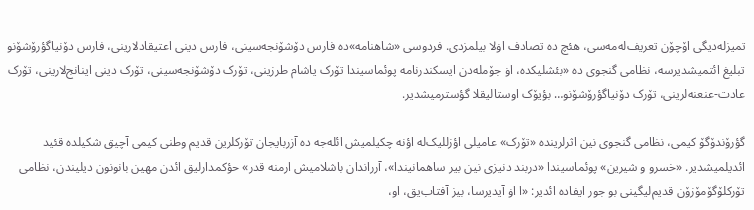تمیزله‌دیگی اۆچۆن تعریف‌له‌مه‌سی، هئچ ده تصادف اۏلا بیلمزدی. فردوسی «شاهنامه»ده فارس دۆشۆنجه‌سینی، فارس دینی اعتیقادلارینی، فارس دۆنیاگؤرۆشۆنو تبلیغ ائتمیشدیرسه، نظامی گنجوی‌ ده «بئشلیکده، اۏ جۆمله‌دن ایسکندرنامه پوئماسیندا تۆرک یاشام طرزینی، تۆرک دۆشۆنجه‌سینی، تۆرک دینی اینانج‌لارینی، تۆرک عادت-عنعنه‌لرینی، تۆرک دۆنیاگؤرۆشۆنو… بؤیۆک اوستالیقلا گؤسترمیشدیر.

گؤرۆندۆگۆ کیمی، نظامی گنجوی‌ نین اثرلرینده «تۆرک» عامیلی اؤزللیک‌له اؤنه چکیلمیش ائله‌جه ده آزربایجان تۆرکلرین قدیم وطنی کیمی آچیق شکیلده قئید ائدیلمیشدیر. «خسرو و شیرین» پوئماسیندا «دربند دنیزی نین بیر ساهمانیندا»، آرراندان باشلامیش ارمنه قدر» حؤکمدارلیق ائد‌ن مهین بانونون دیلیندن، نظامی تۆرکلۆگۆمۆزۆن قدیم‌لیگینی بو جور ایفاده ائدیر: «ا اۏ آیدیرسا، بیز آفتاب‌یق، او،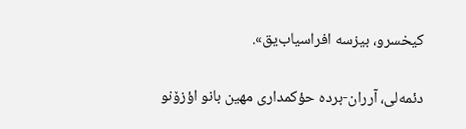کیخسرو، بیزسه افراسیاب‌یق».

دئمه‌لی، آرران-برده حؤکمداری مهین بانو اؤزۆنو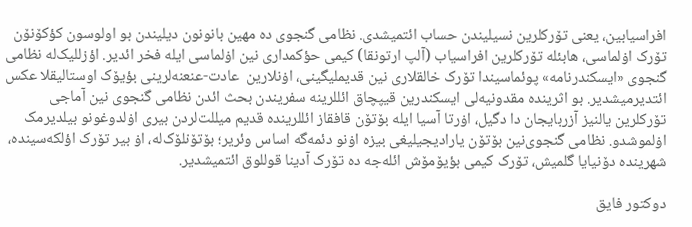افراسیابین، یعنی تۆرکلرین نسیلیندن حساب ائتمیشدی. نظامی گنجوی‌ ده مهین بانونون دیلیندن بو اولوسون کؤکۆنۆن تۆرک اۏلماسی، هابئله تۆرکلرین افراسیاب (آلپ ارتونقا) کیمی حؤکمداری نین اۏلماسی ایله فخر ائدیر. اؤزللیک‌له نظامی گنجوی‌ «ایسکندرنامه» پوئماسیندا تۆرک خالقلاری نین قدیملیگینی، اۏنلارین  عادت-عنعنه‌لرینی بؤیۆک اوستالیقلا عکس ائتدیرمیشدیر. بو اثرینده مقدونیه‌لی ایسکندرین قیپچاق ائللرینه سفریندن بحث ائد‌ن نظامی گنجوی‌ نین آماجی تۆرکلرین یالنیز آزربایجان دا دگیل، اۏرتا آسیا ایله بۆتۆن قافقاز ائللرینده قدیم میللت‌لردن بیری اۏلدوغونو بیلدیرمک اۏلموشدو. نظامی گنجوی‌‌نین بۆتۆن یارادیجیلیغی بیزه اۏنو دئمه‌گه اساس وئریر؛ بۆتۆنلۆک‌له، اۏ بیر تۆرک اؤلکه‌سینده، شهرینده دۆنیایا گلمیش، تۆرک کیمی بؤیۆمۆش ائله‌جه ده تۆرک آدینا قوللوق ائتمیشدیر.

دوکتور فایق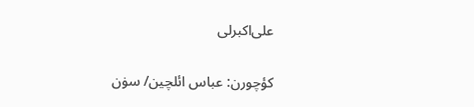علی‌اکبرلی

کؤچورن: عباس ائلچین/ سۏن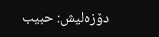دۆزه‌لیش: حبیب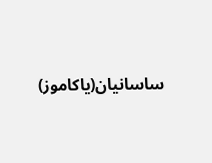ساسانیان(یاکاموز)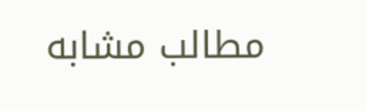مطالب مشابه